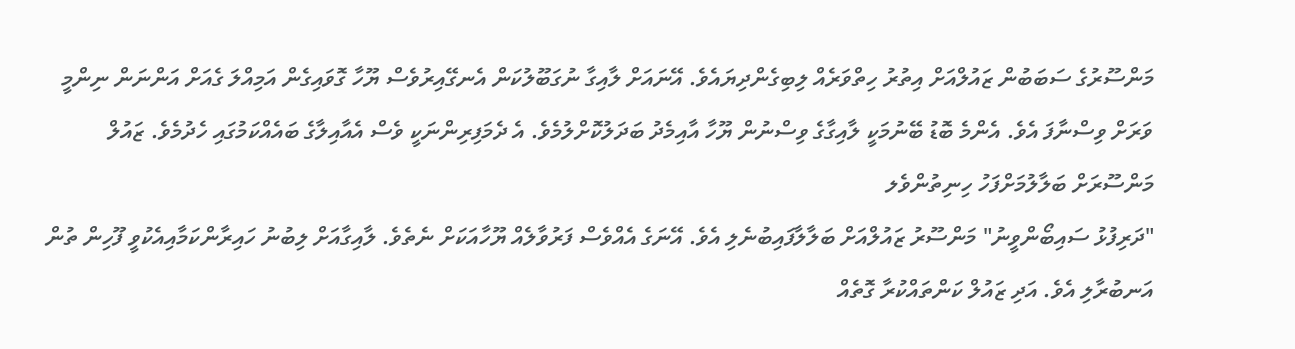މަންސޫރުގެ ސަބަބުން ޒައުލްއަށް އިތުރު ހިތްވަރެއް ލިބިގެންދިޔައެވެ. އޭނައަށް ލާއިގާ ނުގަބޫލުކަން އެނގޭއިރުވެސް ޔޫހާ ގޮވައިގެން އަމިއްލަ ގެއަށް އަންނަން ނިންމީ ވަރަށް ވިސްނާފަ އެވެ. އެންމެ ބޮޑު ބޭނުމަކީ ލާއިގާގެ ވިސްނުން ޔޫހާ އާއިމެދު ބަދަލުކޮށްލުމެވެ. އެ ދެމަފިރިންނަކީ ވެސް އެއާއިލާގެ ބައެއްކަމުގައި ހެދުމެވެ. ޒައުލް މަންސޫރަށް ބަލާލުމަށްފަހު ހިނިތުންވެލ
"ދަރިފުޅު ސައިބޯންވީނު" މަންސޫރު ޒައުލްއަށް ބަލާލާފައިބުނެލި އެވެ. އޭނަގެ އެއްވެސް ފަރުވާލެއް ޔޫހާއަކަށް ނެތެވެ. ލާއިގާއަށް ލިބުނު ހައިރާންކަމާއިއެކުވީ ފޫހިން ތުން އަނބުރާލި އެވެ. އަދި ޒައުލް ކަންތައްކުރާ ގޮތެއް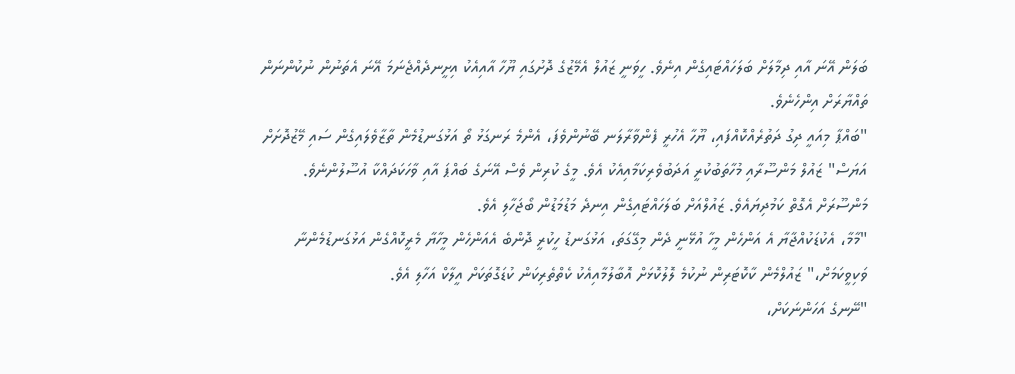ބަލަން އޭނަ އާއި ދިމާލަށް ބަލަހައްޓައިގެން އިނެވެ. ހީވަނީ ޒައުލް އެމޭޒުގެ ދޮށުގައި ޔޫހާ އާއިއެކު އިށީނދެއްޖެނަމަ އޭނަ އެތަނުން ނުކުންނަން ތައްޔާރަށް އިންހެނެވެ.
"ބައްޕާ މިއައީ ދިގު ދަތުރެއްކޮއްފައި، ޔޫހާ އެހުރީ ފެންވާރާލަނ ބޭނުންވެފަ، އެންމެ ރަނގަޅު ތޯ އަޅުގަނޑުމެން ތާޒާވެލައިގެން ސައި މޭޒުދޮށަށް އަޔަސް" ޒައުލް މަންސޫރާއި މުހާތަބުކުރީ އަދަބުވެރިކަމާއިއެކު އެވެ. މީގެ ކުރިން ވެސް އޭނަގެ ބައްޕަ އާއި ވާހަކަދައްކާ އުސޫލުންނެވެ. މަންސޫރަށް އެގޮތް ކަމުދިޔައެވެ. ޒައުލްއަށް ބަލަހައްޓައިގެން އިނދެ މަޑުމަޑުން ބޯޖަހާލި އެވެ.
"މާމާ، އެކުޑަކުއްޖާޔާ އެ އަންހެން މީހާ އުޅޭނީ ދެން މިގޭގަތަ، އަޅުގަނޑު ހީކުރީ ދޮންބެ އެއަންހެން މީހާޔާ މެރީކޮއްގެން އަޅުގަނޑުމެންނާ ވަކިވީކަމަށް،" ޒައުލްމެން ކާކޮޓަރިން ނުކުމެ ލޮލުކޮޅަށް އޮބާލުމާއިއެކު ކެތްތެރިކަން ކުޑަގޮތަކަށް އީލާކް އަހާލި އެވެ.
"ނޭނގެ އަހަންނަކަށް،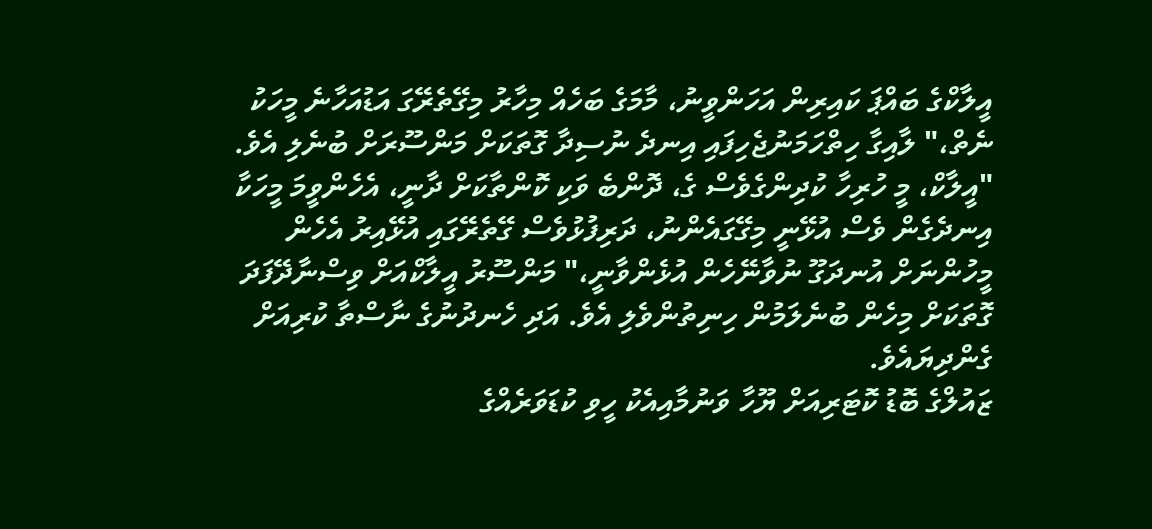އީލާކްގެ ބައްޕަ ކައިރިން އަހަންވީނު، މާމަގެ ބަހެއް މިހާރު މިގޭތެރޭގަ އަޑުއަހާނެ މީހަކު ނެތް،" ލާއިގާ ހިތްހަމަނުޖެހިފައި އިނދެ ނުސިދާ ގޮތަކަށް މަންސޫރަށް ބުނެލި އެވެ.
"އީލާކް، މީ ހުރިހާ ކުދިންގެވެސް ގެ، ދޮންބެ ވަކި ކޮންތާކަށް ދާނީ، އެހެންވީމަ މީހަކާ އިނދެގެން ވެސް އުޅޭނީ މިގޭގައެންނު، ދަރިފުޅުވެސް ގޭތެރޭގައި އުޅޭއިރު އެހެން މީހުންނަށް އުނދަގޫ ނުވާނޭހެން އުޅެންވާނީ،" މަންސޫރު އީލާކްއަށް ވިސްނާދޭފަދަ ގޮތަކަށް މިހެން ބުނެލަމުން ހިނިތުންވެލި އެވެ. އަދި ހެނދުނުގެ ނާސްތާ ކުރިއަށް ގެންދިޔައެވެ.
ޒައުލްގެ ބޮޑު ކޮޓަރިއަށް ޔޫހާ ވަނުމާއިއެކު ހީވި ކުޑަވަރެއްގެ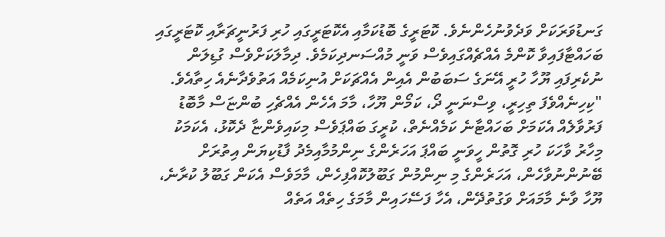ގަނޑުވަރަކަށް ވަދެވުނުހެންނެވެ. ކޮޓަރީގެ ބޮޑުކަމާއި އެކޮޓަރީގައި ހުރި ފަރުނީޗަރާއި ކޮޓަރީގައި ބަހައްޓާފައިވާ ކޮންމެ އެއްޗެއްގައިވެސް ވަނީ މުއްސަނދިކަމެވެ. ދިމާލަކަށްވެސް ގުޑިލަން ނުކެރިފައި ޔޫހާ ހުރީ އޭނަގެ ސަބަބުން އެއިން އެއްޗަކަށް އުނިކަމެއް އަތުވެދާނެއެ ހިތާއެވެ.
"ކިހިނެއްވެފަ ތިހިރީ، ވިސްނަނީ ދޯ، ކަމޯން ޔޫހާ، މާމަ އެހެން އެއްޗެހި ބުންޏަސް މާބޮޑު ފަރުވާލެއް އެކަމަށް ބަހައްޓާނެ ކަމެއްނެތް، ކުރީގަ ބައްޕަވެސް މިކައިވެންޏާ ދެކޮޅު، އެކަމަކު މިހާރު ވާހަކަ ހުރި ގޮތުން ހީވަނީ ބައްޕަ އަހަރެންގެ ނިންމުމާއިމެދު ފާޑުކިޔަން އިތުރަށް ބޭނުންނުވާހެން، އަހަރެންގެ މި ނިންމުން ގަބޫލުކޮއްފިހެން، މާމަވެސް އެކަން ގަބޫލު ކުރާނެ، ޔޫހާ ވާނެ މާމައަށް ވަގުތުދޭން، އެހާ ފަސޭހައިން މާމަގެ ހިތެއް އަތެއް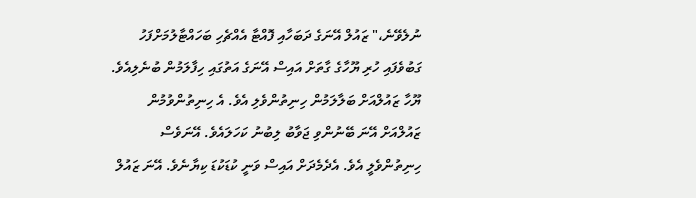ނުލެވޭނެ،" ޒައުލް އޭނަގެ ދަބަހާއި ފޮއްޓާ އެއްޗެހި ބަހައްޓާލުމަށްފަހު ގަބުވެފައި ހުރި ޔޫހާގެ ގާތަށް އައިސް އޭނަގެ އަތުގައި ހިފާލަމުން ބުނެލިއެވެ. ޔޫހާ ޒައުލްއަށް ބަލާލަމުން ހިނިތުންވެލި އެވެ. އެ ހިނިތުންވުމުން ޒައުލްއަށް އޭނަ ބޭނުންވި ޖަވާބު ލިބުނު ކަހަލައެވެ. އޭނަވެސް ހިނިތުންވެލީ އެވެ. އެދެމެދަށް އައިސް ވަނީ ކުޑަކުޑަ ކިޔާނެވެ. އޭނަ ޒައުލް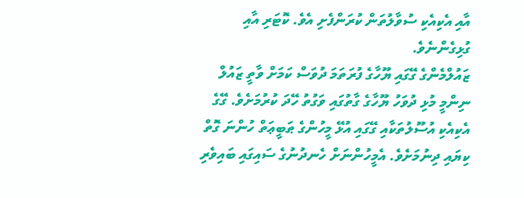އާއި އެކިއެކި ސުވާލުތަން ކުރަންފެށި އެވެ. ކޮޓަރި އާއި ގުޅިގެންނެވެ.
ޒައުލްމެންގެ ގޭގައި ޔޫހާގެ ފުރަތަމަ ދުވަސް ކަމަށް ވާތީ ޒައުލް ނިންމީ މުޅި ދުވަހު ޔޫހާގެ ގާތުގައި ވަގުތު ހޭދަ ކުރުމަށެވެ. ގޭގެ އެކިއެކި އުސޫލުތަކާއި ގޭގައި އުޅޭ މީހުންގެ ޠަބީޢަތް ހުންނަ ގޮތް ކިޔައި ދިނުމަށެވެ. އެމީހުންނަށް ހެނދުނުގެ ސައިގައި ބައިވެރި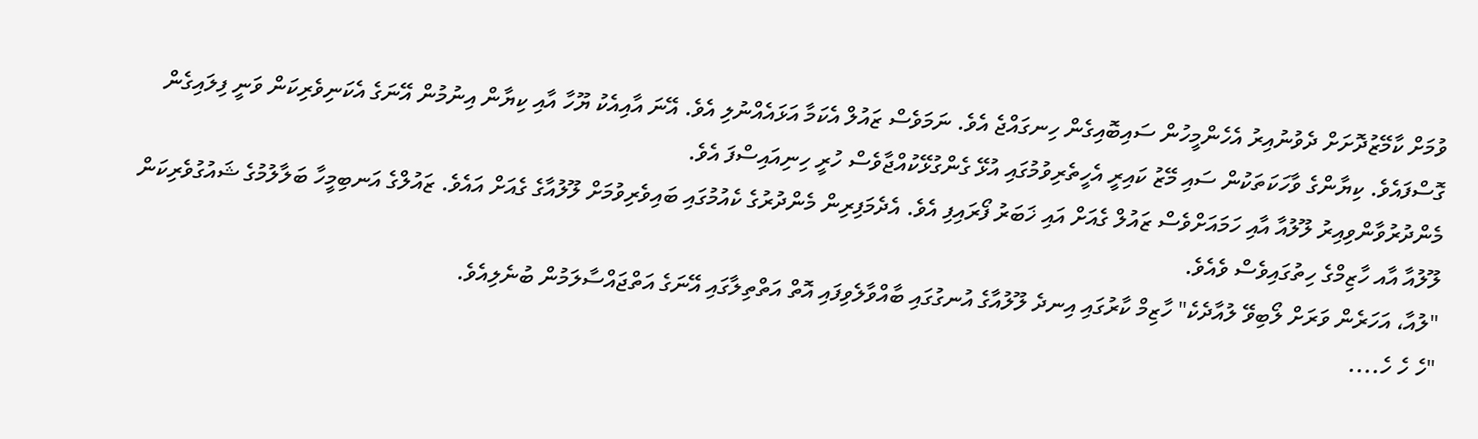ވުމަށް ކާމޭޒުދޮށަށް ދެވުނުއިރު އެހެންމީހުން ސައިބޮއިގެން ހިނގައްޖެ އެވެ. ނަމަވެސް ޒައުލް އެކަމާ އަޅައެއްނުލި އެވެ. އޭނަ އާއިއެކު ޔޫހާ އާއި ކިޔާން އިނުމުން އޭނަގެ އެކަނިވެރިކަން ވަނީ ފިލައިގެން ގޮސްފައެވެ. ކިޔާންގެ ވާހަކަތަކުން ސައި މޭޒު ކައިރީ އެހީތެރިވުމުގައި އުޅޭ ގެންގުޅޭކުއްޖާވެސް ހުރީ ހިނިއައިސްފަ އެވެ.
މެންދުރުވާންވިއިރު ލޫލުއާ އާއި ހަމައަށްވެސް ޒައުލް ގެއަށް އައި ޚަބަރު ފޯރައިފި އެވެ. އެދެމަފިރިން މެންދުރުގެ ކެއުމުގައި ބައިވެރިވުމަށް ލޫލުއާގެ ގެއަށް އައެވެ. ޒައުލްގެ އަނބިމީހާ ބަލާލުމުގެ ޝައުގުވެރިކަން ލޫލުއާ އާއ ހާޒިމްގެ ހިތުގައިވެސް ވެއެވެ.
"ލުއާ، އަހަރެން ވަރަށް ލޯބިވޭ ލުއާދެކެ" ހާޒިމް ކާރުގައި އިނދެ ލޫލުއާގެ އުނގުގައި ބާއްވާލެވިފައި އޮތް އަތްތިލާގައި އޭނަގެ އަތްޖައްސާލަމުން ބުނެލިއެވެ.
"ހެ ހެ ހެ....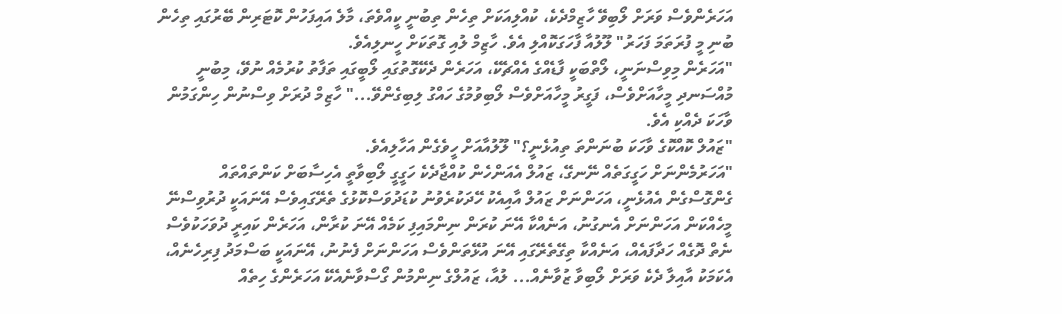އަހަރެންވެސް ވަރަށް ލޯބިވޭ ހާޒިމްދެކެ، ކުއްލިއަކަށް ތިހެން ތިބުނީ ކީއްވެތަ، މާލެ އައިފަހުން ކޮޓަރިން ބޭރުގައި ތިހެން ބުނި މީ ފުރަތަމަ ފަހަރު" ލޫލުއާ ފާހަގަކޮއްލި އެވެ. ހާޒިމް ލުއި ގޮތަކަށް ހީނލިއެވެ.
"އަހަރެން މިވިސްނަނީ، ލޯތްބަކީ ފާޑެއްގެ އެއްޗެކޭ، އަހަރެން ދެކޭގޮތުގައި ލޯބީގައި ތަފާތު ކުރުމެއް ނުވޭ، މިބުނީ މުއްސަނދި މީހާއަށްވެސް، ފަގީރު މީހާއަށްވެސް ލޯބިވުމުގެ ހައްގު ލިބިގެންވޭ..." ހާޒިމް ދުރަށް ވިސްނުން ހިންގަމުން ވާހަކަ ދެއްކި އެވެ.
"ޒައުލް ކޮއްކޮގެ ވާހަކަ ބުނަންތަ ތިއުޅެނީ؟" ލޫލުއާއަށް ހީވެގެން އަހާލިއެވެ.
"އަހަރުމެންނަށް ހަގީގަތެއް ނޭނގޭ، ޒައުލް އެއަންހެން ކުއްޖާދެކެ ހަގީގީ ލޯބިވާތީ އެހިސާބަށް ކަންތައްތައް ގެންގޮސްގެން އެއުޅެނީ، އަހަންނަށް ޒައުލް އާއިއެކު ހޭދަކުރެވުނު ކުޑަދުވަސްކޮޅުގެ ތެރޭގައިވެސް އޭނައަކީ ދުރުވިސްނޭ މީހެއްކަން އަހަންނަށް އެނގުނު، އަނެއްކާ އޭނަ ކުރަން ނިންމައިފި ކަމެއް އޭނަ ކުރާން، އަހަރެން ކައިރީ ދުވަހަކުވެސް ނެތް ދޮގެއް ހަދާފައެއް، އަނެއްކާ ތިގޭތެރޭގައި އޭނަ އުޅޭތަންވެސް އަހަންނަށް ފެނުނު، އޭނައަކީ ބަސްމަދު ފިރިހެނެއް، އެކަމަކު އާއިލާ ދެކެ ވަރަށް ލޯބިވާ ޒުވާނެއް... ލުއާ، ޒައުލްގެ ނިންމުން ގޯސްވާނެއެކޭ އަހަރެންގެ ހިތެއް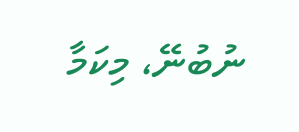ނުބުނޭ، މިކަމާ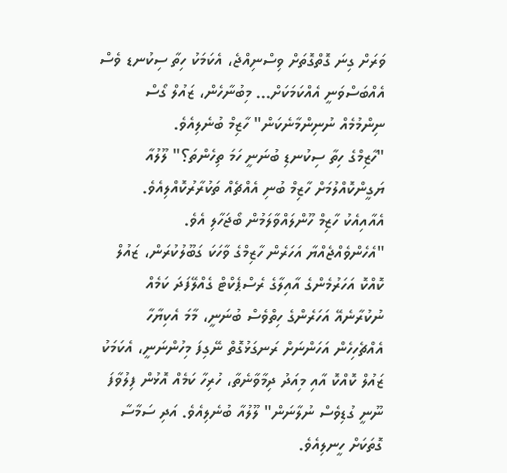ވަރަށް ގިނަ ގޮތްގޮތަށް ވިސްނިއްޖެ، އެކަމަކު ހިތާ ސިކުނޑ ވެސް އެއްބަސްވަނީ އެއްކަމަކަށް... މިބުނާހެން، ޒައުލް ގޯސް ނިންމުމެއް ނުނިންމާނެކަން" ހާޒިމް ބުނެލިއެވެ.
"ހާޒިމްގެ ހިތާ ސިކުނޑި ބުނަނީ ހަމަ ތިހެންތަ؟" ލޫލުއާ ޔަގީންކޮއްލުމަށް ހާޒިމް ބުނި އެއްޗެއް ތަކުރާރުކޮއްލިއެވެ. އެއާއިއެކު ހާޒިމް ހޫންލައްވާލަމުން ބޯޖަހާލި އެވެ.
"އެހެންވެއްޖެއްޔާ އަހަރެން ހާޒިމްގެ ވާހަކަ ގަބޫލުކުރަން، ޒައުލް ކޮއްކޮ އަހަރުމެންގެ އާއިލާގެ ރެސްޕެކްޓް ގެއްލޭފަދަ ކަމެއް ނުކުރާނެއޭ އަހަރެންގެ ހިތްވެސް ބުނަނީ، މާމަ އެކިޔާހާ އެއްޗެހިހެން އަހަންނަށް ރަނގަޅުގޮތް ނޭގިފަ މިހުންނަނީ، އެކަމަކު ޒައުލް ކޮއްކޮ އާއި މިއަދު ދިމާވާނެތާ، ހުރިހާ ކަމެއް އޮޅުން ފިލުވާފަ ނޫނީ ގުޑިވެސް ނުލާނަން" ލޫލުއާ ބުނެލިއެވެ. އަދި ސަމާސާ ގޮތަކަށް ހީނލިއެވެ.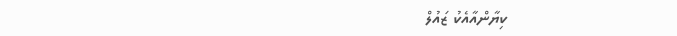ކިޔާންއާއެކު ޒައުލް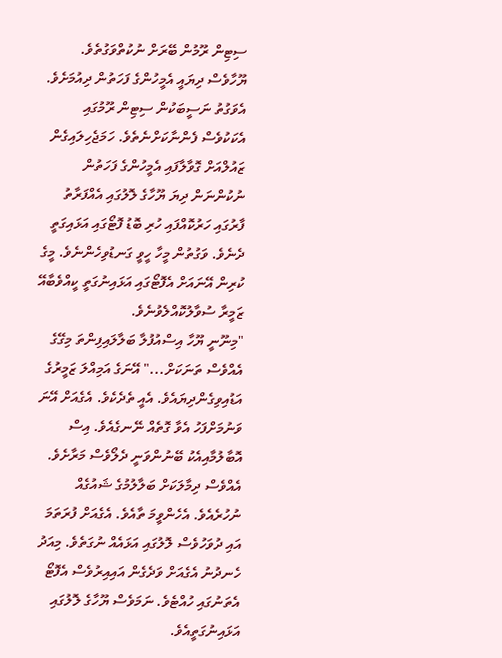ސިޓިން ރޫމުން ބޭރަށް ނުކުތްވަގުތެވެ. ޔޫހާވެސް ދިޔައީ އެމީހުންގެ ފަހަތުން ދިއުމަށެވެ. އެވަގުތު ނަސީބަކުން ސިޓިން ރޫމުގައި އެކަކުވެސް ފެންނާކަށްނެތެވެ. ހަމަޖެހިލައިގެން ޒައުލްއަށް ގޮވާލާފައި އެމީހުންގެ ފަހަތުން ނުކުންނަން ދިޔަ ޔޫހާގެ ލޮލުގައި އެއްފަރާތު ފާރުގައި ހަރުކޮއްފައި ހުރި ބޮޑު ފޮޓޯގައި އަޅައިގަތީ ދެނެވެ. ވަގުތުން މީހާ ހީވީ ގަނޑުވިހެންނެވެ. މީގެ ކުރިން އޭނައަށް އެފޮޓޯގައި އަޅައިނުގަތީ ކީއްވެބާއޭ ޒަމީރާ ސުވާލުކޮއްލެވުނެވެ.
"މިނޫނީ ޔޫހާ އިސްއުފުލާ ބަލާލައިފިންތަ މިގޭގެ އެއްވެސް ތަނަކަށް..." އޭނަގެ އަމިއްލަ ޒަމީރުގެ އަޑުއިވިގެންދިޔައެވެ. އެއީ ތެދެކެވެ. އެގެއަށް އޭނަ ވަނުމަށްފަހު އެވާ ގޮތެއް ނޭނގެއެވެ. އިސް އޮބާލުމާއިއެކު ބޭނުންވަނީ ދެލޯވެސް މަރާށެވެ. އެއްވެސް ދިމާލަކަށް ބަލާލުމުގެ ޝައުގެއް ނުހުރެއެވެ. އެހެންވީމަ ތާއެވެ. އެގެއަށް ފުރަތަމަ އައި ދުވަހުވެސް ލޮލުގައި އަޅައެއް ނުގަތެވެ. މިއަދު ހެނދުނު އެގެއަށް ވަދެގެން އައިއިރުވެސް އެފޮޓޯ އެތަނުގައި ހުއްޓެވެ. ނަމަވެސް ޔޫހާގެ ލޮލުގައި އަޅައިނުގަތީއެވެ.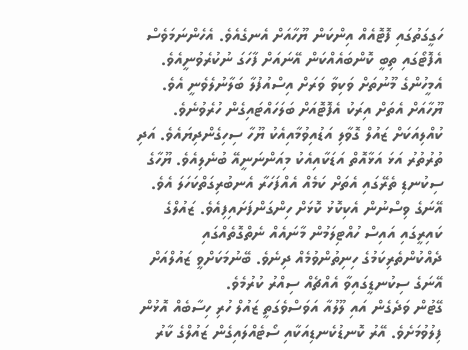ހަގީގަތުގައި ފޮޓޮއެއް އިންކަން ޔޫހާއަށް އެނގެއެވެ. އެހެންނަމަވެސް އެފޮޓޯގައި ތިބީ ކޮންބައެއްކަން އޭނައަށް ފާހަގަ ނުކުރެވުނީއެވެ. އެމީހުންގެ މޫނުތަށް ވަކިވާ ވަރަށް އިސްއުފުލާ ބަލާނުލެވެނީ އެވެ. ޔޫހާއަށް އެތަށް އިރަކު އެފޮޓޮއަށް ބަލަހައްޓައިގެން ހުރެވުނެވެ. ކުއްލިއަކަށް ޒައުލް ގޮވާލި އަޑުއިވުމާއިއެކު ޔޫހާ ސިހިގެންދިޔައެވެ. އަދި ތުރުތުރު އަޅަ އަޅާއޮތް އަޑަކާއިއެކު މިއަންނަނީއޭ ބުނެލިއެވެ. ޔޫހާގެ ސިކުނޑި ތެރޭގައި އެތަށް ކަމެއް އެއްފަހަރާ އެނބުރިގަތްކަހަލަ އެވެ. އޭނަގެ ވިސްނުން އެކިކޮޅު ކޮޅަށް ހިންގަންފަށައިފިއެވެ. ޒައުލްގެ ކައިރީގައި އައިސް ހުއްޓިލަމުން މާނައެއް ނެތްގޮތެއްގައި ދެއްކުންތެރިކަމުގެ ހިނިތުންވުމެއް ދިނެވެ. ބޭނުމަކަށްވީ ޒައުލްއަށް އޭނަގެ ސިކުނޑީގައިވާ އެއްޗެއް ސިއްރު ކުރުމެވެ.
ގޭޓުން ވަދެގެން އައި ލޫލުއާ އަވަސްވެގަތީ ޒައުލް ހުރި ހިސާބެއް އޮޅުން ފިލުވުމަށެވެ. އޭރު ކޮނޑުކެނޑިއަކާއި ސޯޓެއްލައިގެން ޒައުލްގެ ކާރު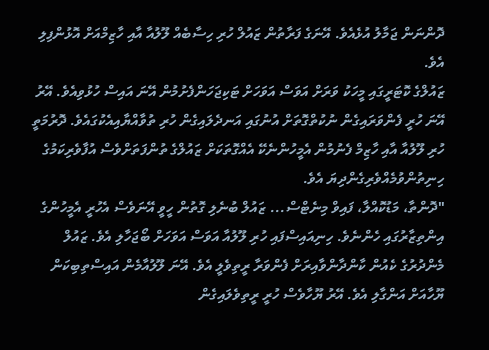ދޮންނަން ޖަމާލު އުޅެއެވެ. އޭނަގެ ފަރާތުން ޒައުލް ހުރި ހިސާބެއް ލޫލުއާ އާއި ހާޒިމްއަށް އޮޅުންފިލި އެވެ.
ޒައުލްގެ ކޮޓަރީގައި މީހަކު ވަރަށް އަވަސް އަވަހަށް ޓަކިޖަހަންފެށުމުން އޭނަ އައިސް ހުޅުވިއެވެ. އޭރު އޭނަ ހުރީ ފެންވަރައިގެން ނުކުތްގޮތަށް އުނުގައި އަނދެލައިގެން ހުރި ތުވާއްޔާއިއެކުގައެވެ. ދޮރުމަތީ ހުރި ލޫލުއާ އާއި ހާޒިމް ފެނުމުން އެމީހުންނެކޭ އެއްގޮތަކަށް ޒައުލްގެ ތުންފަތަށްވެސް އުފާވެރިކަމުގެ ހިނިތުންވުމެއްވެރިގެންދިޔަ އެވެ.
"ދޮންތާ، މަޑުކޮއްލާ، ފައިވް މިނެޓްސް... ޒައުލް ބުނެލި ގޮތުން ހީވީ އޭނަވެސް އެހުރީ އެމީހުންގެ އިންތިޒާރުގައި ހެންނެވެ. ހިނިއައިސްފައި ހުރި ލޫލުއާ އަވަސް އަވަހަށް ބޯޖަހާލި އެވެ. ޒައުލް މެންދުރުގެ ކެއުން ކާންދާންވާއިރަށް ފެންވަރާ ރީތިވެލީ އެވެ. އޭނަ ލޫލުއާމެން އައިސްތިބިކަން ޔޫހާއަށް އަންގާލި އެވެ. އޭރު ޔޫހާވެސް ހުރީ ރީތިވެލައިގެން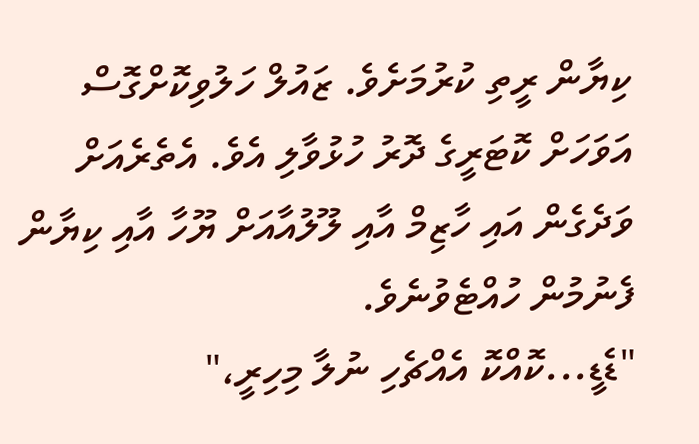ކިޔާން ރީތި ކުރުމަށެވެ. ޒައުލް ހަލުވިކޮށްގޮސް އަވަހަށް ކޮޓަރީގެ ދޮރު ހުޅުވާލި އެވެ. އެތެރެއަށް ވަދެގެން އައި ހާޒިމް އާއި ލޫލުއާއަށް ޔޫހާ އާއި ކިޔާން ފެނުމުން ހުއްޓެވުނެވެ.
"ޑެޑީ...ކޮއްކޮ އެއްޗެހި ނުލާ މިހިރީ،"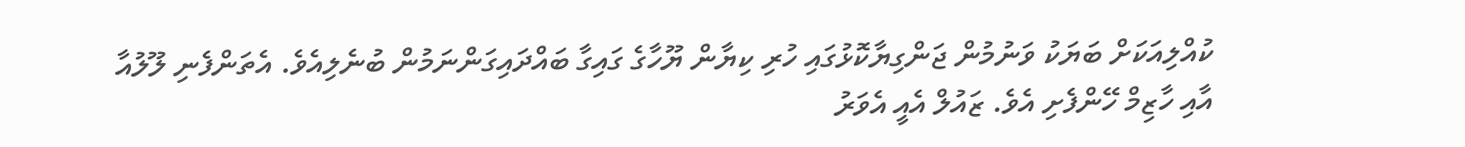ކުއްލިއަކަށް ބަޔަކު ވަނުމުން ޖަންގިޔާކޮޅުގައި ހުރި ކިޔާން ޔޫހާގެ ގައިގާ ބައްދައިގަންނަމުން ބުނެލިއެވެ. އެތަންފެނި ލޫލުއާ އާއި ހާޒިމް ހޭންފެށި އެވެ. ޒައުލް އެއީ އެވަރު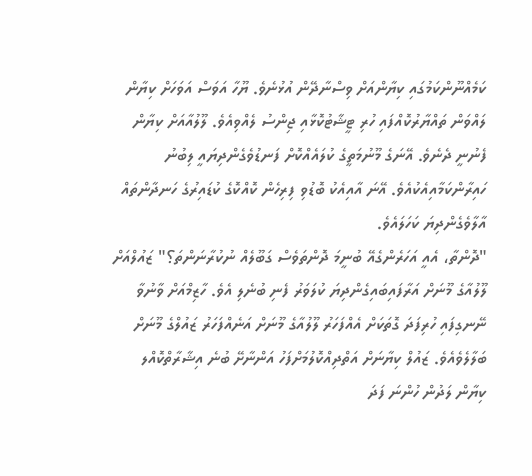ކަމެއްނޫންކަމުގައި ކިޔާންއަށް ވިސްނާދޭން އުޅުނެވެ. ޔޫހާ އަވަސް އަވަހަށް ކިޔާން ލައްވަން ތައްޔާރުކޮއްފައި ހުރި ޓީޝާޓުކޮޅާއި ޖިންސު ލެއްވިއެވެ. ލޫލުއާއަށް ކިޔާން ފެނުނީ ދެނެވެ. އޭނަގެ މޫނުމަތީގެ ކުލައެއްކޮށް ފަނޑުވެގެންދިޔައީ ލިބުނު ހައިރާންކަމާއިއެކުއެވެ. އޭނަ އާއިއެކު ބޮޑުވި ފިރިހެން ކޮއްކޮގެ ކުޑައިރުގެ ހަނދާންތައް އާލާވެގެންދިޔަ ކަހަލައެވެ.
"ދޮންތާ، އެއީ އަހަރެންގެއޭ ބުނީމަ ދޮންތަވެސް ގަބޫލެއް ނުކުރާނަންތަ؟" ޒައުލްއަށް ލޫލުއާގެ މޫނަށް އަރާފައިބައިގެންދިޔަ ކުލަވަރު ފެނި ބުނެލި އެވެ. ހާޒިމްއަށް ވާނުވާ ނޭނގިފައި ހުރިފަދަ ގޮތަކަށް އެއްފަހަރު ލޫލުއާގެ މޫނަށް އަނެއްފަހަރު ޒައުލްގެ މޫނަށް ބަލާލެވެއެވެ. ޒައުލް ކިޔާނަށް އަތްދިއްކޮލުމަށްފަހު އަންނާށޭ ބުނެ އިޝާރާތްކޮއްލ ކިޔާން ލަދުން ހުންނަ ފަދަ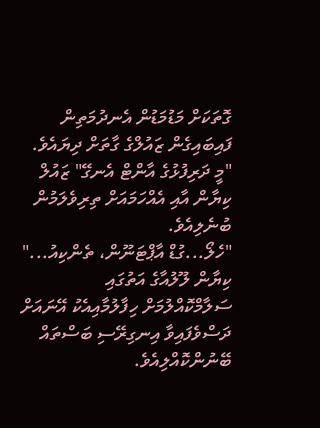ގޮތަކަށް މަޑުމަޑުން އެނދުމަތިން ފައިބައިގެން ޒައުލްގެ ގާތަށް ދިޔައެވެ.
"މީ ދަރިފުޅުގެ އާންޓް އެނގޭ" ޒައުލް ކިޔާން އާއި އެއްހަމައަށް ތިރިވެލަމުން ބުނެލިއެވެ.
"ހެލޯ...ގުޑް އާޕްޓަނޫން، ތެންކިއު..." ކިޔާން ލޫލުއާގެ އަތުގައި ސަލާމްކޮއްލުމަށް ހިފާލުމާއިއެކު އޭނައަށް ދަސްވެފައިވާ އިނގިރޭސި ބަސްތައް ބޭނުންކޮއްލިއެވެ.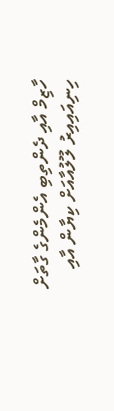ހާޒިމް އާއި ދެންތިބި އެންމެންގެ ގާތަށް ހިނިއައިއިރު ލޫލުއާއަށް ކިޔާން އާއި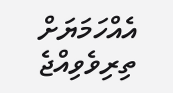އެއްހަމަޔަށް ތިރިވެވިއްޖެ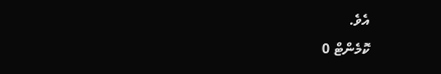އެވެ.
ކޮމެންޓް 0